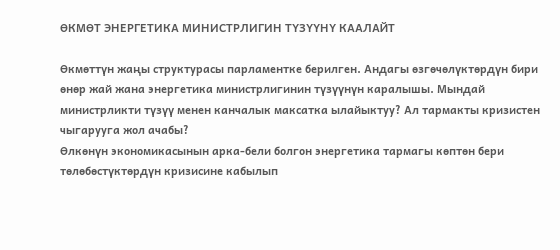ӨКМӨТ ЭНЕРГЕТИКА МИНИСТРЛИГИН ТҮЗҮҮНҮ КААЛАЙТ

Өкмөттүн жаңы структурасы парламентке берилген. Андагы өзгөчөлүктөрдүн бири өнөр жай жана энергетика министрлигинин түзүүнүн каралышы. Мындай министрликти түзүү менен канчалык максатка ылайыктуу? Ал тармакты кризистен чыгарууга жол ачабы?
Өлкөнүн экономикасынын арка-бели болгон энергетика тармагы көптөн бери төлөбөстүктөрдүн кризисине кабылып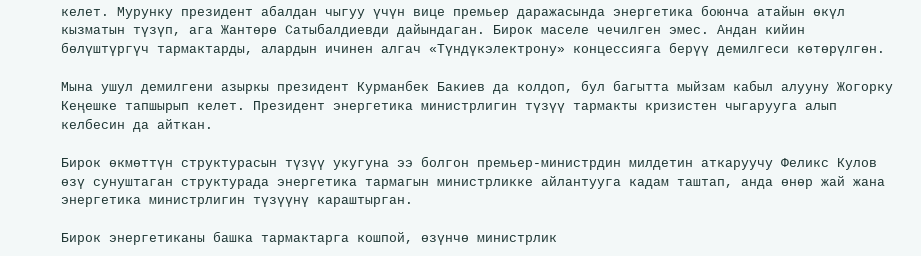келет. Мурунку президент абалдан чыгуу үчүн вице премьер даражасында энергетика боюнча атайын өкүл кызматын түзүп, ага Жантөрө Сатыбалдиевди дайындаган. Бирок маселе чечилген эмес. Андан кийин бөлүштүргүч тармактарды, алардын ичинен алгач «Түндүкэлектрону» концессияга берүү демилгеси көтөрүлгөн.

Мына ушул демилгени азыркы президент Курманбек Бакиев да колдоп, бул багытта мыйзам кабыл алууну Жогорку Кеңешке тапшырып келет. Президент энергетика министрлигин түзүү тармакты кризистен чыгарууга алып келбесин да айткан.

Бирок өкмөттүн структурасын түзүү укугуна ээ болгон премьер-министрдин милдетин аткаруучу Феликс Кулов өзү сунуштаган структурада энергетика тармагын министрликке айлантууга кадам таштап, анда өнөр жай жана энергетика министрлигин түзүүнү караштырган.

Бирок энергетиканы башка тармактарга кошпой, өзүнчө министрлик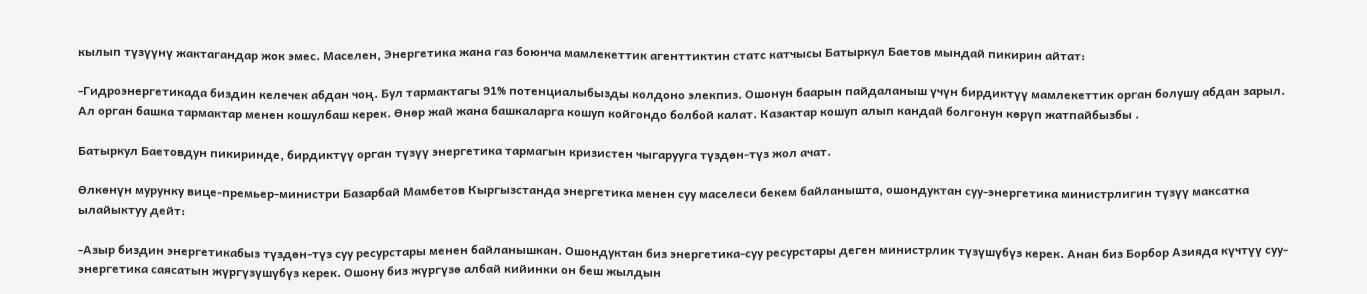кылып түзүүнү жактагандар жок эмес. Маселен, Энергетика жана газ боюнча мамлекеттик агенттиктин статс катчысы Батыркул Баетов мындай пикирин айтат:

-Гидроэнергетикада биздин келечек абдан чоң. Бул тармактагы 91% потенциалыбызды колдоно элекпиз. Ошонун баарын пайдаланыш үчүн бирдиктүү мамлекеттик орган болушу абдан зарыл. Ал орган башка тармактар менен кошулбаш керек. Өнөр жай жана башкаларга кошуп койгондо болбой калат. Казактар кошуп алып кандай болгонун көрүп жатпайбызбы .

Батыркул Баетовдун пикиринде, бирдиктүү орган түзүү энергетика тармагын кризистен чыгарууга түздөн-түз жол ачат.

Өлкөнүн мурунку вице-премьер-министри Базарбай Мамбетов Кыргызстанда энергетика менен суу маселеси бекем байланышта, ошондуктан суу-энергетика министрлигин түзүү максатка ылайыктуу дейт:

-Азыр биздин энергетикабыз түздөн-түз суу ресурстары менен байланышкан. Ошондуктан биз энергетика-суу ресурстары деген министрлик түзүшүбүз керек. Анан биз Борбор Азияда күчтүү суу-энергетика саясатын жүргүзүшүбүз керек. Ошону биз жүргүзө албай кийинки он беш жылдын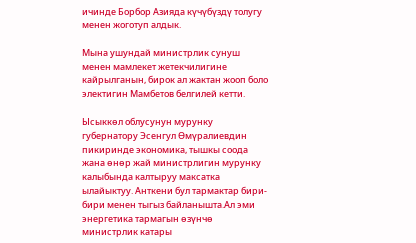ичинде Борбор Азияда күчүбүздү толугу менен жоготуп алдык.

Мына ушундай министрлик сунуш менен мамлекет жетекчилигине кайрылганын, бирок ал жактан жооп боло электигин Мамбетов белгилей кетти.

Ысыккөл облусунун мурунку губернатору Эсенгул Өмүралиевдин пикиринде экономика, тышкы соода жана өнөр жай министрлигин мурунку калыбында калтыруу максатка ылайыктуу. Анткени бул тармактар бири-бири менен тыгыз байланышта.Ал эми энергетика тармагын өзүнчө министрлик катары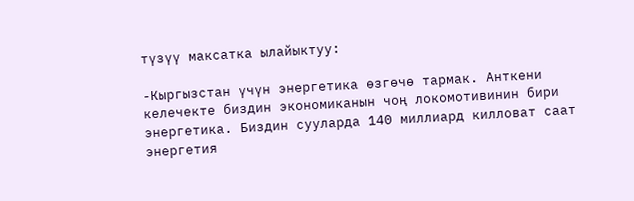түзүү максатка ылайыктуу:

-Кыргызстан үчүн энергетика өзгөчө тармак. Анткени келечекте биздин экономиканын чоң локомотивинин бири энергетика. Биздин сууларда 140 миллиард килловат саат энергетия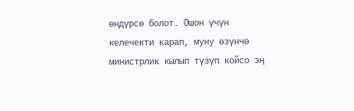өндүрсө болот. Ошон үчүн келечекти карап, муну өзүнчө министрлик кылып түзүп койсо эң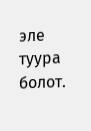эле туура болот.